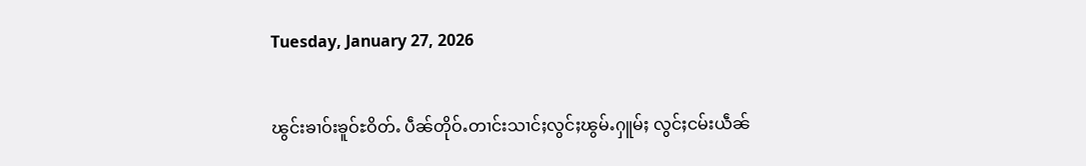Tuesday, January 27, 2026

ၽွင်းၶၢဝ်းၶူဝ်ႊဝိတ်ႉ ပဵၼ်တိုဝ်ႉတၢင်းသၢင်ႈလွင်ႈၽွမ်ႉႁူမ်ႈ လွင်ႈငမ်းယဵၼ်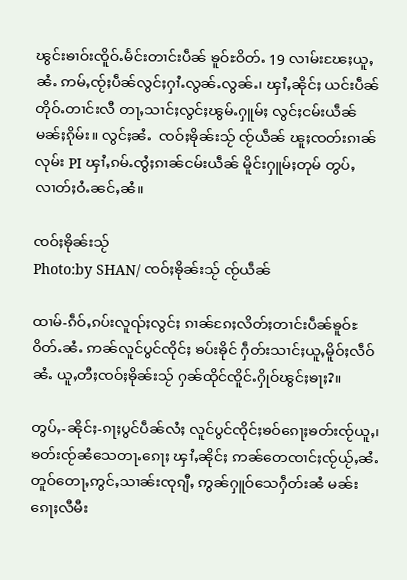ၽွင်းၶၢဝ်းၸိူဝ်ႉမႅင်းတၢင်းပဵၼ် ၶူဝ်ႊဝိတ်ႉ 19 လၢမ်းၽႄႈယူႇၼႆႉ ဢမ်ႇၸႂ်ႈပဵၼ်လွင်ႈႁၢႆႉလွၼ်ႉလွၼ်ႉ၊ ၾၢႆႇၼိုင်ႈ ယင်းပဵၼ်တိုဝ်ႉတၢင်းလီ တႃႇသၢင်ႈလွင်ႈၽွမ်ႉႁူမ်ႈ လွင်ႈငမ်းယဵၼ်မၼ်ႈၵိုမ်း။ လွင်ႈၼႆႉ  ၸဝ်ႈၶိုၼ်းသႂ် ၸႂ်ယဵၼ် ၽူႈၸတ်းၵၢၼ်လုမ်း PI ၾၢႆႇၵမ်ႉၸွႆႈၵၢၼ်ငမ်းယဵၼ် မိူင်းႁူမ်ႈတုမ် တွပ်ႇလၢတ်ႈဝႆႉၼင်ႇၼႆ။

ၸဝ်ႈၶိုၼ်းသႂ်
Photo:by SHAN/ ၸဝ်ႈၶိုၼ်းသႂ် ၸႂ်ယဵၼ်

ထၢမ်-ၵဵဝ်ႇၵပ်းလူၺ်ႈလွင်ႈ ၵၢၼ်ၵႄႈလိတ်ႈတၢင်းပဵၼ်ၶူဝ်ႊဝိတ်ႉၼႆႉ ဢၼ်လူင်ပွင်ၸိုင်ႈ ၶပ်းၶိုင် ႁဵတ်းသၢင်ႈယူႇမိူဝ်ႈလဵဝ်ၼႆႉ ယူႇတီႈၸဝ်ႈၶိုၼ်းသႂ် ႁၼ်ထိုင်ၸိူင်ႉႁိုဝ်ၽွင်ႈၶႃႈ?။

တွပ်ႇ-ၼိုင်ႈ-ၵႃႈပွင်ပဵၼ်လႆႈ လူင်ပွင်ၸိုင်ႈၶဝ်ၵေႃႈၶတ်းၸႂ်ယူႇ၊ ၶတ်းၸႂ်ၼႆသေတႃႉၵေႃႈ ၾၢႆႇၼိုင်ႈ ဢၼ်တေၸၢင်ႈၸႂ်ယႂ်ႇၼႆႉ တူဝ်တေႃႇဢွင်ႇသၢၼ်းၸုၵျီႇ ဢွၼ်ႁူဝ်သေႁဵတ်းၼႆ မၼ်းၵေႃႈလီမီး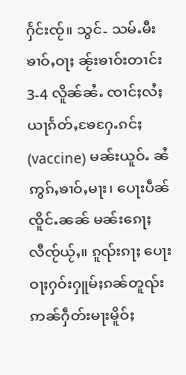ႁႅင်းၸႂ်။ သွင်- သမ်ႉမီးၶၢဝ်ႇဝႃႈ ၼႂ်းၶၢဝ်းတၢင်း 3-4 လိူၼ်ၼႆႉ ၸၢင်ႈလႆႈယႃၵႅတ်ႇၶႄႁႄႉၵင်ႈ (vaccine) မၼ်းယူဝ်ႉ ၼႆ ဢွၵ်ႇၶၢဝ်ႇမႃး၊ ပေႃးပဵၼ်ၸိူင်ႉၼၼ် မၼ်းၵေႃႈလီၸႂ်ယႂ်ႇ။ ၵူၺ်းၵႃႈ ပေႃးဝႃႈႁဝ်းႁူမ်ႈၵၼ်တူၺ်း ဢၼ်ႁဵတ်းမႃးမိူဝ်ႈ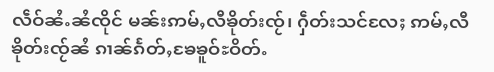လဵဝ်ၼႆႉၼႆၸိုင် မၼ်းဢမ်ႇလီၶိုတ်းၸႂ်၊ ႁဵတ်းသင်လႄႈ ဢမ်ႇလီၶိုတ်းၸႂ်ၼႆ ၵၢၼ်ၵႅတ်ႇၶႄၶူဝ်ႊဝိတ်ႉ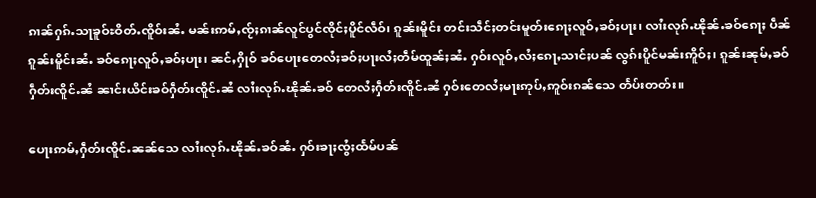ၵၢၼ်ႁၵ်ႉသႃၶူဝ်ႊဝိတ်ႉၸိူဝ်းၼႆႉ မၼ်းဢမ်ႇၸႂ်ႈၵၢၼ်လူင်ပွင်ၸိုင်ႈပိူင်လဵဝ်၊ ၵူၼ်းမိူင်း တင်းသဵင်ႈတင်းမူတ်းၵေႃႈလူဝ်ႇၶဝ်ႈပႃး၊ လၢႆးလုၵ်ႉၽိုၼ်ႉၶဝ်ၵေႃႈ ပဵၼ်ၵူၼ်းမိူင်းၼႆႉ ၶဝ်ၵေႃႈလူဝ်ႇၶဝ်ႈပႃး၊ ၼင်ႇႁိုဝ် ၶဝ်ပေႃးတေလႆႈၶဝ်ႈပႃးလႆႈတဵမ်ထူၼ်ႈၼႆႉ ႁဝ်းလူဝ်ႇလႆႈၵေႃႇသၢင်ႈပၼ် လွၵ်းပိူင်မၼ်းဢိူဝ်ႈ၊ ၵူၼ်းၼုမ်ႇၶဝ်ႁဵတ်းၸိူင်ႉၼႆ ၼၢင်းယိင်းၶဝ်ႁဵတ်းၸိူင်ႉၼႆ လၢႆးလုၵ်ႉၽိုၼ်ႉၶဝ် တေလႆႈႁဵတ်းၸိူင်ႉၼႆ ႁဝ်းတေလႆႈမႃးဢုပ်ႇဢူဝ်းၵၼ်သေ တႅပ်းတတ်း။

ပေႃးဢမ်ႇႁဵတ်းၸိူင်ႉၼၼ်သေ လၢႆးလုၵ်ႉၽိုၼ်ႉၶဝ်ၼႆႉ ႁဝ်းၶႃႈၸွႆႈထႅမ်ပၼ်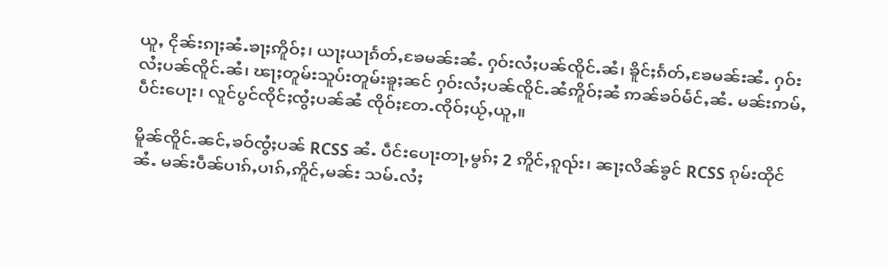ယူႇ ငိုၼ်းၵႃႈၼႆႉၶႃႈဢိူဝ်ႈ၊ ယႃႈယႃၵႅတ်ႇၶႄမၼ်းၼႆႉ ႁဝ်းလႆႈပၼ်ၸိူင်ႉၼႆ၊ ၶိူင်ႈၵႅတ်ႇၶႄမၼ်းၼႆႉ ႁဝ်းလႆႈပၼ်ၸိူင်ႉၼႆ၊ ၽႃႈတူမ်းသူပ်းတူမ်းၶူႈၼင် ႁဝ်းလႆႈပၼ်ၸိူင်ႉၼႆဢိူဝ်ႈၼႆ ဢၼ်ၶဝ်မႅင်ႇၼႆႉ မၼ်းဢမ်ႇပဵင်းပေႃး၊ လူင်ပွင်ၸိုင်ႈၸွႆႈပၼ်ၼႆ ၸိုဝ်ႈတႄႉၸိုဝ်ႈယႂ်ႇယူႇ။

မိူၼ်ၸိူင်ႉၼင်ႇၶဝ်ၸွႆႈပၼ် RCSS ၼႆႉ ပဵင်းပေႃးတႃႇမွၵ်ႈ 2 ဢိူင်ႇၵူၺ်း၊ ၼႃႈလိၼ်ၶွင် RCSS ၵုမ်းထိုင်ၼႆႉ မၼ်းပဵၼ်ပၢၵ်ႇပၢၵ်ႇဢိူင်ႇမၼ်း သမ်ႉလႆႈ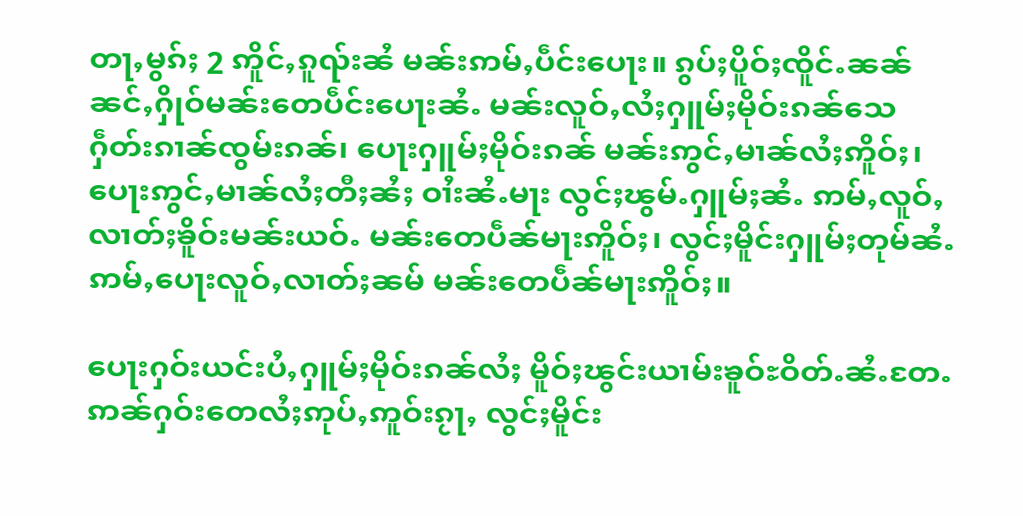တႃႇမွၵ်ႈ 2 ဢိူင်ႇၵူၺ်းၼႆ မၼ်းဢမ်ႇပဵင်းပေႃး။ ၵွပ်ႈပိူဝ်ႈၸိူင်ႉၼၼ် ၼင်ႇႁိုဝ်မၼ်းတေပဵင်းပေႃးၼႆႉ မၼ်းလူဝ်ႇလႆႈႁူမ်ႈမိုဝ်းၵၼ်သေ ႁဵတ်းၵၢၼ်ၸွမ်းၵၼ်၊ ပေႃးႁူမ်ႈမိုဝ်းၵၼ် မၼ်းဢွင်ႇမၢၼ်လႆႈဢိူဝ်ႈ၊ ပေႃးဢွင်ႇမၢၼ်လႆႈတီႈၼႆႈ ဝၢႆးၼႆႉမႃး လွင်ႈၽွမ်ႉႁူမ်ႈၼႆႉ ဢမ်ႇလူဝ်ႇလၢတ်ႈၶိူဝ်းမၼ်းယဝ်ႉ မၼ်းတေပဵၼ်မႃးဢိူဝ်ႈ၊ လွင်ႈမိူင်းႁူမ်ႈတုမ်ၼႆႉ ဢမ်ႇပေႃးလူဝ်ႇလၢတ်ႈၼမ် မၼ်းတေပဵၼ်မႃးဢိူဝ်ႈ။

ပေႃးႁဝ်းယင်းပႆႇႁူမ်ႈမိုဝ်းၵၼ်လႆႈ မိူဝ်ႈၽွင်းယၢမ်းၶူဝ်ႊဝိတ်ႉၼႆႉတႄႉ ဢၼ်ႁဝ်းတေလႆႈဢုပ်ႇဢူဝ်းၵႂႃႇ လွင်ႈမိူင်း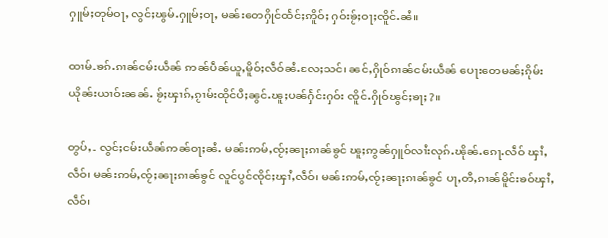ႁူမ်ႈတုမ်ဝႃႇ လွင်ႈၽွမ်ႉႁူမ်ႈဝႃႇ မၼ်းတေႁိုင်ထႅင်ႈဢိူဝ်ႈ ႁဝ်းၶႂ်ႈဝႃႈၸိူင်ႉၼႆ။

ထၢမ်-ၶၵ်ႉၵၢၼ်ငမ်းယဵၼ် ဢၼ်ပဵၼ်ယူႇမိူဝ်ႈလဵဝ်ၼႆႉလႄႈသင်၊ ၼင်ႇႁိုဝ်ၵၢၼ်ငမ်းယဵၼ် ပေႃးတေမၼ်ႈၵိုမ်းယိုၼ်းယၢဝ်းၼၼ်ႉ ၶႂ်ႈၾၢၵ်ႇၵႂၢမ်းထိုင်ပီႈၼွင်ႉၽူႈပၼ်ႁႅင်းႁဝ်း ၸိူင်ႉႁိုဝ်ၽွင်ႈၶႃႈ?။

တွပ်ႇ- လွင်ႈငမ်းယဵၼ်ဢၼ်ဝႃႈၼႆႉ မၼ်းဢမ်ႇၸႂ်ႈၼႃႈၵၢၼ်ၶွင် ၽူႈဢွၼ်ႁူဝ်လၢႆးလုၵ်ႉၽိုၼ်ႉၵေႃႉလဵဝ် ၾၢႆႇလဵဝ်၊ မၼ်းဢမ်ႇၸႂ်ႈၼႃႈၵၢၼ်ၶွင် လူင်ပွင်ၸိုင်ႈၾၢႆႇလဵဝ်၊ မၼ်းဢမ်ႇၸႂ်ႈၼႃႈၵၢၼ်ၶွင် ပႃႇတီႇၵၢၼ်မိူင်းၶဝ်ၾၢႆႇလဵဝ်၊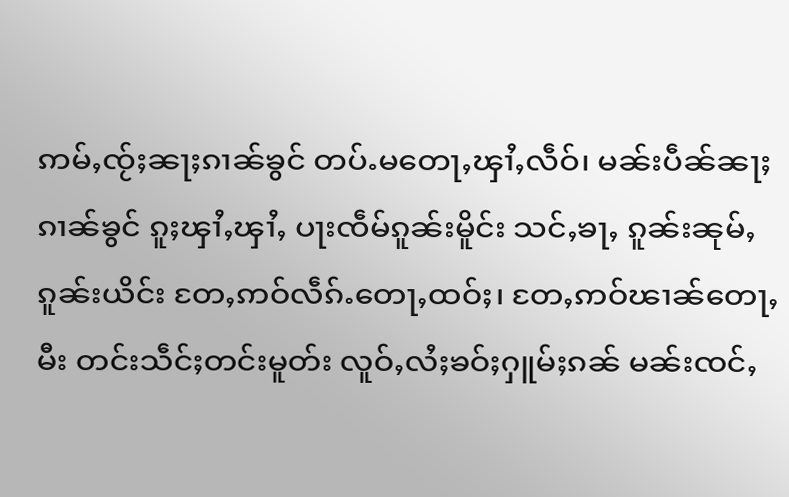ဢမ်ႇၸႂ်ႈၼႃႈၵၢၼ်ၶွင် တပ်ႉမတေႃႇၾၢႆႇလဵဝ်၊ မၼ်းပဵၼ်ၼႃႈၵၢၼ်ၶွင် ၵူႈၾၢႆႇၾၢႆႇ ပႃးၸဵမ်ၵူၼ်းမိူင်း သင်ႇၶႃႇ ၵူၼ်းၼုမ်ႇ ၵူၼ်းယိင်း တႄႇဢဝ်လဵၵ်ႉတေႃႇထဝ်ႈ၊ တႄႇဢဝ်ၽၢၼ်တေႃႇမီး တင်းသဵင်ႈတင်းမူတ်း လူဝ်ႇလႆႈၶဝ်ႈႁူမ်ႈၵၼ် မၼ်းၸင်ႇ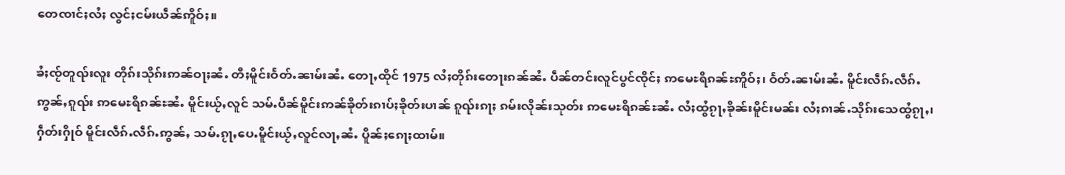တေၸၢင်ႈလႆႈ လွင်ႈငမ်းယဵၼ်ဢိူဝ်ႈ။

ၶႆႈၸႂ်တူၺ်းလူး တိုၵ်းသိုၵ်းဢၼ်ဝႃႈၼႆႉ တီႈမိူင်းဝႅတ်ႉၼၢမ်းၼႆႉ တေႃႇထိုင် 1975 လႆႈတိုၵ်းတေႃးၵၼ်ၼႆႉ ပဵၼ်တင်းလူင်ပွင်ၸိုင်ႈ ဢမေႊရိၵၼ်ႊဢိူဝ်ႈ၊ ဝႅတ်ႉၼၢမ်းၼႆႉ မိူင်းလဵၵ်ႉလဵၵ်ႉဢွၼ်ႇၵူၺ်း ဢမေႊရိၵၼ်ႊၼႆႉ မိူင်းယႂ်ႇလူင် သမ်ႉပဵၼ်မိူင်းဢၼ်ၶိုတ်းၵၢပ်ႈၶိုတ်းပၢၼ် ၵူၺ်းၵႃႈ ၵမ်းလိုၼ်းသုတ်း ဢမေႊရိၵၼ်ႊၼႆႉ လႆႈထွႆၵႂႃႇၶိုၼ်းမိူင်းမၼ်း လႆႈၵၢၼ်ႉသိုၵ်းသေထွႆၵႂႃႇ၊ ႁဵတ်းႁိုဝ် မိူင်းလဵၵ်ႉလဵၵ်ႉဢွၼ်ႇ သမ်ႉၵႂႃႇပေႉမိူင်းယႂ်ႇလူင်လႃႇၼႆႉ ပိူၼ်ႈၵေႃႈထၢမ်။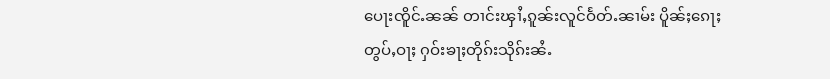ပေႃးၸိူင်ႉၼၼ် တၢင်းၾၢႆႇၵူၼ်းလူင်ဝႅတ်ႉၼၢမ်း ပိူၼ်ႈၵေႃႈတွပ်ႇဝႃႈ ႁဝ်းၶႃႈတိုၵ်းသိုၵ်းၼႆႉ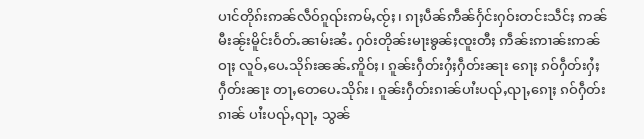ပၢင်တိုၵ်းဢၼ်လဵဝ်ၵူၺ်းဢမ်ႇၸႂ်ႈ၊ ၵႃႈပဵၼ်ဢဵၼ်ႁႅင်းႁဝ်းတင်းသဵင်ႈ ဢၼ်မီးၼႂ်းမိူင်းဝႅတ်ႉၼၢမ်းၼႆႉ ႁဝ်းတိုၼ်းမႃးၶွၼ်ႈၸူးတီႈ ဢဵၼ်းဢၢၼ်းဢၼ်ဝႃႈ လူဝ်ႇပေႉသိုၵ်းၼၼ်ႉဢိူဝ်ႈ၊ ၵူၼ်းႁဵတ်းႁႆႈႁဵတ်းၼႃး ၵေႃႈ ၵဝ်ႁဵတ်းႁႆႈႁဵတ်းၼႃး တႃႇတေပေႉသိုၵ်း၊ ၵူၼ်းႁဵတ်းၵၢၼ်ပၢႆးပၺ်ႇၺႃႇၵေႃႈ ၵဝ်ႁဵတ်းၵၢၼ် ပၢႆးပၺ်ႇၺႃႇ သွၼ်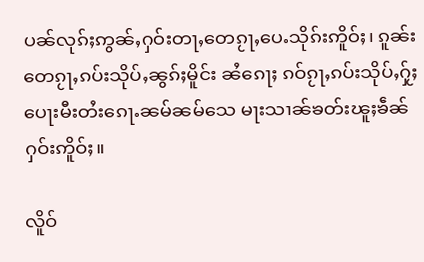ပၼ်လုၵ်ႈဢွၼ်ႇႁဝ်းတႃႇတေၵႂႃႇပေႉသိုၵ်းဢိူဝ်ႈ၊ ၵူၼ်းတေၵႂႃႇၵပ်းသိုပ်ႇၼွၵ်ႈမိူင်း ၼႆၵေႃႈ ၵဝ်ၵႂႃႇၵပ်းသိုပ်ႇႁႂ်ႈပေႃးမီးတႆးၵေႃႉၼမ်ၼမ်သေ မႃးသၢၼ်ၶတ်းၽူႈၶဵၼ်ႁဝ်းဢိူဝ်ႈ။

လိူဝ်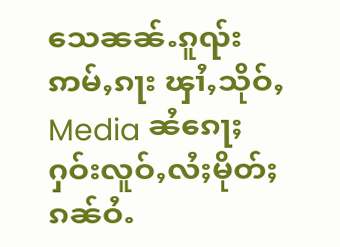သေၼၼ်ႉၵူၺ်းဢမ်ႇၵႃး ၾၢႆႇသိုဝ်ႇ Media ၼႆၵေႃႈ ႁဝ်းလူဝ်ႇလႆႈမိုတ်ႈၵၼ်ဝႆႉ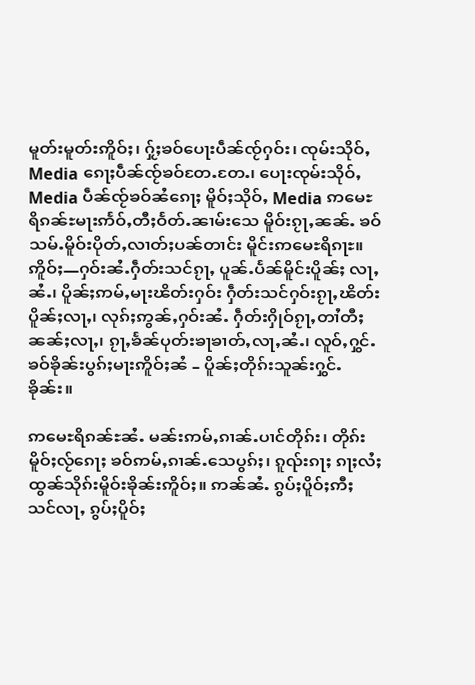မူတ်းမူတ်းဢိူဝ်ႈ၊ ႁႂ်ႈၶဝ်ပေႃးပဵၼ်ၸႂ်ႁဝ်း၊ ၸုမ်းသိုဝ်ႇ Media ၵေႃႈပဵၼ်ၸႂ်ၶဝ်တႄႉတႄႉ၊ ပေႃးၸုမ်းသိုဝ်ႇ Media ပဵၼ်ၸႂ်ၶဝ်ၼႆၵေႃႈ မိူဝ်ႈသိုဝ်ႇ Media ဢမေႊရိၵၼ်ႊမႃးဢႅဝ်ႇတီႈဝႅတ်ႉၼၢမ်းသေ မိူဝ်းၵႂႃႇၼၼ်ႉ ၶဝ်သမ်ႉမိူဝ်းပိုတ်ႇလၢတ်ႈပၼ်တၢင်း မိူင်းဢမေႊရိၵႃႊ။  ဢိူဝ်ႈ—ႁဝ်းၼႆႉႁဵတ်းသင်ၵႂႃႇ ပူၼ်ႉပႅၼ်မိူင်းပိူၼ်ႈ လႃႇၼႆႉ၊ ပိူၼ်ႈဢမ်ႇမႃးၽိတ်းႁဝ်း ႁဵတ်းသင်ႁဝ်းၵႂႃႇၽိတ်းပိူၼ်ႈလႃႇ၊ လုၵ်ႈဢွၼ်ႇႁဝ်းၼႆႉ ႁဵတ်းႁိုဝ်ၵႂႃႇတၢႆတီႈၼၼ်ႈလႃႇ၊ ၵႂႃႇၶႅၼ်ပုတ်းၶႃၶၢတ်ႇလႃႇၼႆႉ၊ လူဝ်ႇႁွင်ႉၶဝ်ၶိုၼ်းပွၵ်ႈမႃးဢိူဝ်ႈၼႆ – ပိူၼ်ႈတိုၵ်းသူၼ်းႁွင်ႉၶိုၼ်း။

ဢမေႊရိၵၼ်ႊၼႆႉ မၼ်းဢမ်ႇၵၢၼ်ႉပၢင်တိုၵ်း၊ တိုၵ်းမိူဝ်ႈလႂ်ၵေႃႈ ၶဝ်ဢမ်ႇၵၢၼ်ႉသေပွၵ်ႈ၊ ၵူၺ်းၵႃႈ ၵႃႈလႆႈထွၼ်သိုၵ်းမိူဝ်းၶိုၼ်းဢိူဝ်ႈ။ ဢၼ်ၼႆႉ ၵွပ်ႈပိူဝ်ႈဢီႈသင်လႃႇ ၵွပ်ႈပိူဝ်ႈ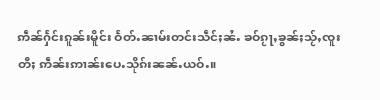ဢဵၼ်ႁႅင်းၵူၼ်းမိူင်း ဝႅတ်ႉၼၢမ်းတင်းသဵင်ႈၼႆႉ ၶဝ်ၵႂႃႇၶွၼ်ႈသႂ်ႇၸူးတီႈ ဢဵၼ်းဢၢၼ်းပေႉသိုၵ်းၼၼ်ႉယဝ်ႉ။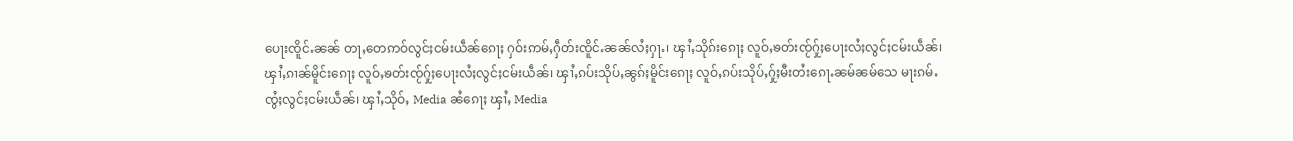ပေႃးၸိူင်ႉၼၼ် တႃႇတေဢဝ်လွင်ႈငမ်းယဵၼ်ၵေႃႈ ႁဝ်းဢမ်ႇႁဵတ်းၸိူင်ႉၼၼ်လႆႈႁႃႉ၊ ၾၢႆႇသိုၵ်းၵေႃႈ လူဝ်ႇၶတ်းၸႂ်ႁႂ်ႈပေႃးလႆႈလွင်ႈငမ်းယဵၼ်၊ ၾၢႆႇၵၢၼ်မိူင်းၵေႃႈ လူဝ်ႇၶတ်းၸႂ်ႁႂ်ႈပေႃးလႆႈလွင်ႈငမ်းယဵၼ်၊ ၾၢႆႇၵပ်းသိုပ်ႇၼွၵ်ႈမိူင်းၵေႃႈ လူဝ်ႇၵပ်းသိုပ်ႇႁႂ်ႈမီးတႆးၵေႃႉၼမ်ၼမ်သေ မႃးၵမ်ႉၸွႆႈလွင်ႈငမ်းယဵၼ်၊ ၾၢႆႇသိုဝ်ႇ Media ၼႆၵေႃႈ ၾၢႆႇ Media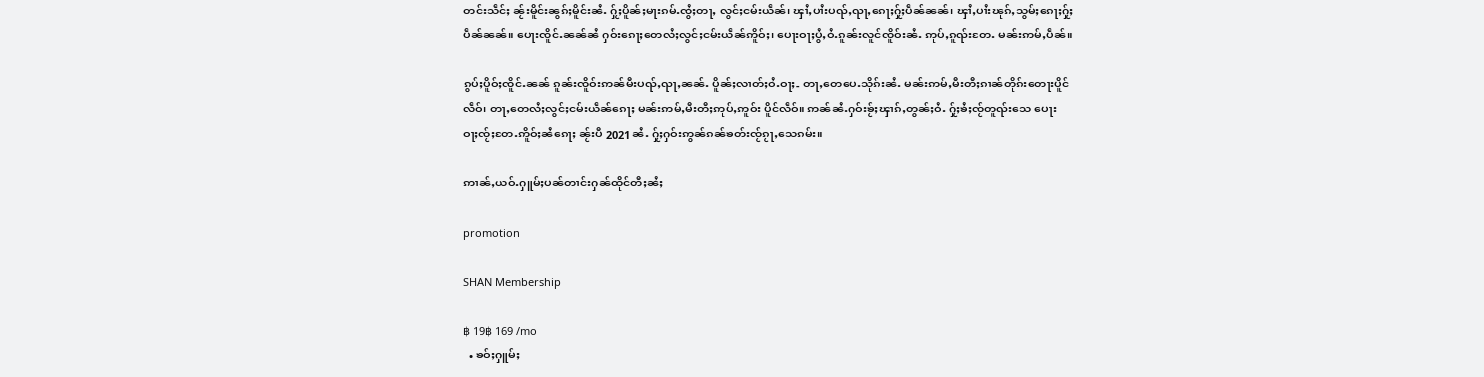တင်းသဵင်ႈ ၼႂ်းမိူင်းၼွၵ်ႈမိူင်းၼႆႉ ႁႂ်ႈပိူၼ်ႈမႃးၵမ်ႉၸွႆႈတႃႇ လွင်ႈငမ်းယဵၼ်၊ ၾၢႆႇပၢႆးပၺ်ႇၺႃႇၵေႃႈႁႂ်ႈပဵၼ်ၼၼ်၊ ၾၢႆႇပၢႆးၽုၵ်ႇသွမ်ႈၵေႃႈႁႂ်ႈပဵၼ်ၼၼ်။ ပေႃးၸိူင်ႉၼၼ်ၼႆ ႁဝ်းၵေႃႈတေလႆႈလွင်ႈငမ်းယဵၼ်ဢိူဝ်ႈ၊ ပေႃးဝႃႈပွႆႇဝႆႉၵူၼ်းလူင်ၸိူဝ်းၼႆႉ ဢုပ်ႇၵူၺ်းတႄႉ မၼ်းဢမ်ႇပဵၼ်။

ၵွပ်ႈပိူဝ်ႈၸိူင်ႉၼၼ် ၵူၼ်းၸိူဝ်းဢၼ်မီးပၺ်ႇၺႃႇၼၼ်ႉ ပိူၼ်ႈလၢတ်ႈဝႆႉဝႃႈ- တႃႇတေပေႉသိုၵ်းၼႆႉ မၼ်းဢမ်ႇမီးတီႈၵၢၼ်တိုၵ်းတေႃးပိူင်လဵဝ်၊ တႃႇတေလႆႈလွင်ႈငမ်းယဵၼ်ၵေႃႈ မၼ်းဢမ်ႇမီးတီႈဢုပ်ႇဢူဝ်း ပိူင်လဵဝ်။ ဢၼ်ၼႆႉႁဝ်းၶႂ်ႈၾၢၵ်ႇတွၼ်ႈဝႆႉ ႁႂ်ႈၶႆႈၸႂ်တူၺ်းသေ ပေႃးဝႃႈၸႂ်ႈတႄႉဢိူဝ်ႈၼႆၵေႃႈ ၼႂ်းပီ 2021 ၼႆႉ ႁႂ်ႈႁဝ်းဢွၼ်ၵၼ်ၶတ်းၸႂ်ၵႂႃႇသေၵမ်း။

ဢၢၼ်ႇယဝ်ႉႁူမ်ႈပၼ်တၢင်းႁၼ်ထိုင်တီႈၼႆႈ

promotion

SHAN Membership

฿ 19฿ 169 /mo
  • ၶဝ်ႈႁူမ်ႈ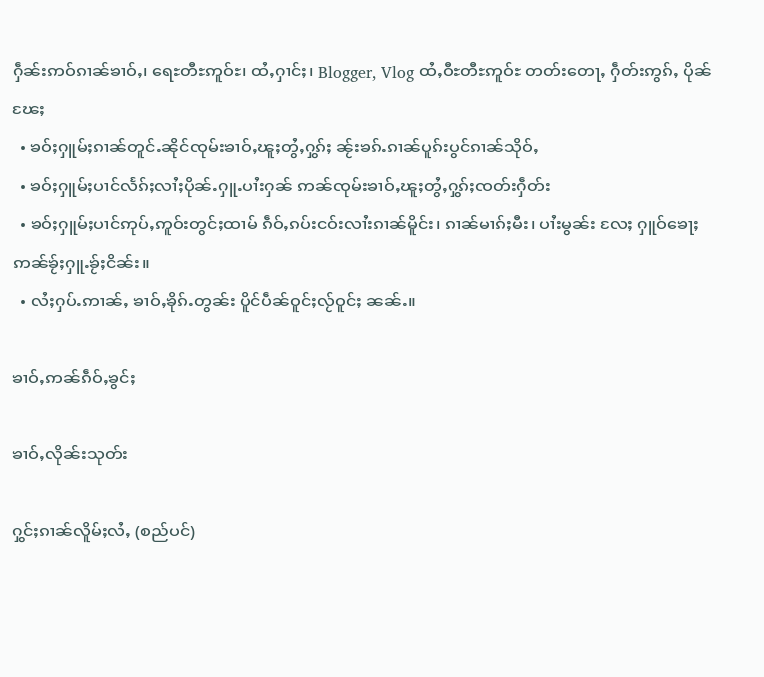ႁဵၼ်းဢဝ်ၵၢၼ်ၶၢဝ်ႇ၊ ရေႊတီႊဢူဝ်ႊ၊ ထႆႇႁၢင်ႈ၊ Blogger, Vlog ထႆႇဝီႊတီႊဢူဝ်ႊ တတ်းတေႃႇ ႁဵတ်းဢွၵ်ႇ ပိုၼ်ၽႄႈ
  • ၶဝ်ႈႁူမ်ႈၵၢၼ်တူင်ႉၼိုင်ၸုမ်းၶၢဝ်ႇၽူႈတွႆႇႁွၵ်ႈ ၼႂ်းၶၵ်ႉၵၢၼ်ပူၵ်းပွင်ၵၢၼ်သိုဝ်ႇ
  • ၶဝ်ႈႁူမ်ႈပၢင်လႅၵ်ႈလၢႆႈပိုၼ်ႉႁူႉပၢႆးႁၼ် ဢၼ်ၸုမ်းၶၢဝ်ႇၽူႈတွႆႇႁွၵ်ႈၸတ်းႁဵတ်း
  • ၶဝ်ႈႁူမ်ႈပၢင်ဢုပ်ႇဢူဝ်းတွင်ႈထၢမ် ၵဵဝ်ႇၵပ်းငဝ်းလၢႆးၵၢၼ်မိူင်း၊ ၵၢၼ်မၢၵ်ႈမီး၊ ပၢႆးမွၼ်း လႄႈ ႁူဝ်ၶေႃႈ ဢၼ်ၶႂ်ႈႁူႉၶႂ်ႈငိၼ်း။
  • လႆႈႁပ်ႉဢၢၼ်ႇ ၶၢဝ်ႇၶိုၵ်ႉတွၼ်း ပိူင်ပဵၼ်ဝူင်ႈလႂ်ဝူင်ႈ ၼၼ်ႉ။

ၶၢဝ်ႇဢၼ်ၵဵဝ်ႇၶွင်ႈ

ၶၢဝ်ႇလိုၼ်းသုတ်း

ႁွင်ႈၵၢၼ်လိူမ်ႈလႆႇ (စည်ပင်)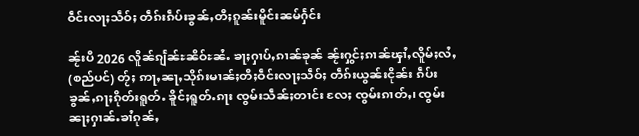ဝဵင်းလႃႈသဵဝ်ႈ တဵၵ်းၵဵပ်းၶွၼ်ႇတီႈၵူၼ်းမိူင်းၼမ်ႁႅင်း

ၼႂ်းပီ 2026 လိူၼ်ၵျႅၼ်ႊၼိဝ်ႊၼႆႉ ၶႃႈႁၢပ်ႇၵၢၼ်ၶုၼ် ၼႂ်းႁွင်ႈၵၢၼ်ၾၢႆႇလိူမ်ႈလႆႇ (စည်ပင်) တႂ်ႈ ဢႃႇၼႃႇသိုၵ်းမၢၼ်ႈတီႈဝဵင်းလႃႈသဵဝ်ႈ တဵၵ်းယွၼ်းငိုၼ်း ၵဵပ်းၶွၼ်ႇၵႃႈၵိုတ်းရူတ်ႉ ၶိူင်ႈရူတ်ႉၵႃး ၸွမ်းသဵၼ်ႈတၢင်း လႄႈ ၸွမ်းၵၢတ်ႇ၊ ၸွမ်းၼႃႈႁၢၼ်ႉၶၢႆၵုၼ်ႇ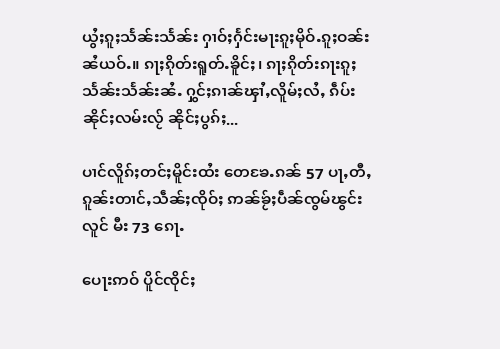ယွႆႈၵူႈသႅၼ်းသႅၼ်း ႁၢဝ်ႈႁႅင်းမႃးၵူႈမိုဝ်ႉၵူႈဝၼ်း ၼႆယဝ်ႉ။ ၵႃႈၵိုတ်းရူတ်ႉၶိူင်ႈ၊ ၵႃႈၵိုတ်းၵႃးၵူႈသႅၼ်းသႅၼ်းၼႆႉ ႁွင်ႈၵၢၼ်ၾၢႆႇလိူမ်ႈလႆႇ ၵဵပ်း ၼိုင်ႈလမ်းလႂ် ၼိုင်ႈပွၵ်ႈ...

ပၢင်လိူၵ်ႈတင်ႈမိူင်းထႆး တေၶႄႉၵၼ် 57 ပႃႇတီႇ ၵူၼ်းတၢင်ႇသဵၼ်ႈၸိုဝ်ႈ ဢၼ်ၶႂ်ႈပဵၼ်ၸွမ်ၽွင်းလူင် မီး 73 ၵေႃႉ

ပေႃးဢဝ် ပိူင်ၸိုင်ႈ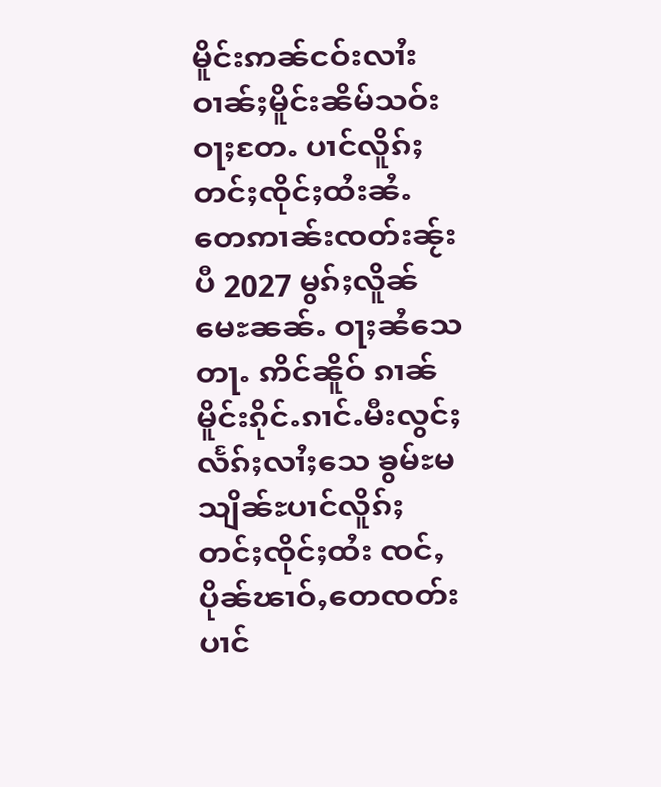မိူင်းဢၼ်ငဝ်းလၢႆးဝၢၼ်ႈမိူင်းၼိမ်သဝ်းဝႃႈတႄႉ ပၢင်လိူၵ်ႈတင်ႈၸိုင်ႈထႆးၼႆႉ တေဢၢၼ်းၸတ်းၼႂ်းပီ 2027 မွၵ်ႈလိူၼ်မေႊၼၼ်ႉ ဝႃႈၼႆသေတႃႉ ဢိင်ၼိူဝ် ၵၢၼ်မိူင်းၵိုင်ႉၵၢင်ႉမီးလွင်ႈလႅၵ်ႈလၢႆႈသေ ၶွမ်ႊမသျိၼ်ႊပၢင်လိူၵ်ႈတင်ႈၸိုင်ႈထႆး ၸင်ႇပိုၼ်ၽၢဝ်ႇတေၸတ်းပၢင်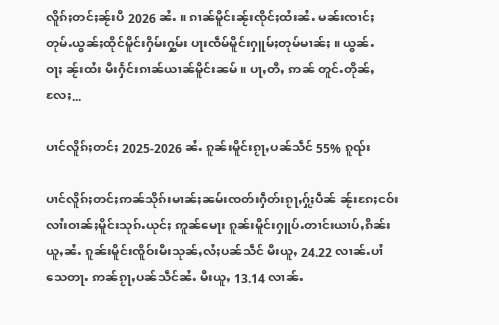လိူၵ်ႈတင်ႈၼႂ်းပီ 2026 ၼႆႉ ။ ၵၢၼ်မိူင်းၼႂ်းၸိုင်ႈထႆးၼႆႉ မၼ်းၸၢင်ႈတုမ်ႉယွၼ်ႈထိုင်မိူင်းႁိမ်းႁွမ်း ပႃးၸဵမ်မိူင်းႁူမ်ႈတုမ်မၢၼ်ႈ ။ ယွၼ်ႉဝႃႈ ၼႂ်းထႆး မီးႁႅင်းၵၢၼ်ယၢၼ်မိူင်းၼမ် ။ ပႃႇတီႇ ဢၼ် တူင်ႉတိုၼ်ႇလႄႈ...

ပၢင်လိူၵ်ႈတင်ႈ 2025-2026 ၼႆႉ ၵူၼ်းမိူင်းၵႂႃႇပၼ်သဵင် 55% ၵူၺ်း

ပၢင်လိူၵ်ႈတင်ႈဢၼ်သိုၵ်းမၢၼ်ႈၼမ်းၸတ်းႁဵတ်းၵႂႃႇႁႂ်ႈပဵၼ် ၼႂ်းၵႄႈငဝ်းလၢႆးဝၢၼ်ႈမိူင်းသုၵ်ႉယုင်ႈ ဢူၼ်မေႃး ၵူၼ်းမိူင်းႁူပ်ႉတၢင်းယၢပ်ႇၵိၼ်းယူႇၼႆႉ ၵူၼ်းမိူင်းၸိူဝ်းမီးသုၼ်ႇလႆႈပၼ်သဵင် မီးယူႇ 24.22 လၢၼ်ႉပၢႆသေတႃႉ ဢၼ်ၵႂႃႇပၼ်သဵင်ၼႆႉ မီးယူႇ 13.14 လၢၼ်ႉ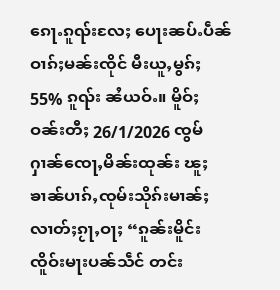ၵေႃႉၵူၺ်းလႄႈ ပေႃးၼပ်ႉပဵၼ် ဝၢၵ်ႈမၼ်းၸိုင် မီးယူႇမွၵ်ႈ 55% ၵူၺ်း ၼႆယဝ်ႉ။ မိူဝ်ႈဝၼ်းတီႈ 26/1/2026 ၸွမ်ႁၢၼ်ၸေႃႇမိၼ်းထုၼ်း ၽူႈၶၢၼ်ပၢၵ်ႇၸုမ်းသိုၵ်းမၢၼ်ႈ လၢတ်ႈၵႂႃႇဝႃႈ “ၵူၼ်းမိူင်းၸိူဝ်းမႃးပၼ်သဵင် တင်း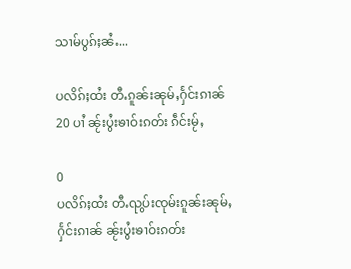သၢမ်ပွၵ်ႈၼႆႉ...

ပလိၵ်ႈထႆး တီႉၵူၼ်းၼုမ်ႇႁႅင်းၵၢၼ် 20 ပၢႆ ၼႂ်းပွႆးၶၢဝ်းၵတ်း ၵဵင်းမႂ်ႇ

0
ပလိၵ်ႈထႆး တီႉၺွပ်းၸုမ်းၵူၼ်းၼုမ်ႇႁႅင်းၵၢၼ် ၼႂ်းပွႆးၶၢဝ်းၵတ်း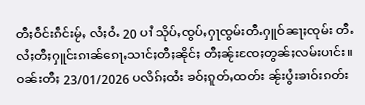တီႈဝဵင်းၵဵင်းမႂ်ႇ လႆႈဝႆႉ 20 ပၢႆ သိုပ်ႇၸွပ်ႇႁႃၸွမ်းတီႉႁူဝ်ၼႃႈၸုမ်း တီႉလႆႈတီႈႁူင်းၵၢၼ်ၵေႃႇသၢင်ႈတီႈၼိုင်ႈ တီႈၼႂ်းၸႄႈတွၼ်ႈလမ်းပၢင်း။ ဝၼ်းတီႈ 23/01/2026 ပလိၵ်ႈထႆး ၶဝ်ႈၵူတ်ႇထတ်း ၼႂ်းပွႆးၶၢဝ်းၵတ်း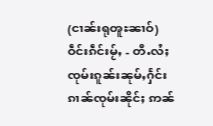(ငၢၼ်းရုၻူႊၼၢဝ်) ဝဵင်းၵဵင်းမႂ်ႇ - တီႉလႆႈၸုမ်းၵူၼ်းၼုမ်ႇႁႅင်းၵၢၼ်ၸုမ်းၼိုင်ႈ ဢၼ်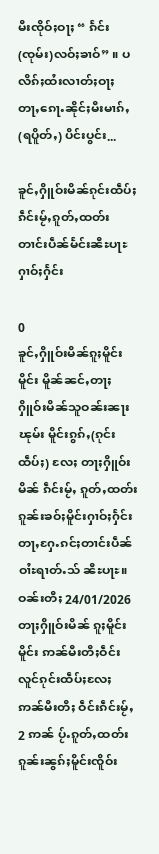မီးၸိုဝ်ႈဝႃႈ “ ၵႅင်း(ၸုမ်း)လဝ်ႈၶၢဝ်” ။ ပလိၵ်ႈထႆးလၢတ်ႈဝႃႈ တႃႇၵေႃႉၼိုင်ႈမီးမၢၵ်ႇ(ရပိူတ်ႇ) ပိင်းပွင်း...

ၶူင်ႇႁိူဝ်းမိၼ်ၵုင်းထဵပ်ႈ ၵဵင်းမႂ်ႇၵူတ်ႇထတ်းတၢင်းပဵၼ်မႅင်းၼီႊပႃႊ ႁၢဝ်ႈႁႅင်း

0
ၶူင်ႇႁိူဝ်းမိၼ်ၵူႈမိူင်းမိူင်း မိူၼ်ၼင်ႇတႃႈႁိူဝ်းမိၼ်သူဝၼ်းၼႃးၽုမ်း မိူင်းၵွၵ်ႇ(ၵုင်းထဵပ်ႈ) လႄႈ တႃႈႁိူဝ်းမိၼ် ၵဵင်းမႂ်ႇ ၵူတ်ႇထတ်းၵူၼ်းၶဝ်ႈမိူင်းႁၢဝ်ႈႁႅင်း တႃႇႁႄႉၵင်ႈတၢင်းပဵၼ် ဝၢႆႊရၢတ်ႉသ် ၼီႊပႃႊ။ ဝၼ်းတီႈ 24/01/2026 တႃႈႁိူဝ်းမိၼ် ၵူႈမိူင်းမိူင်း ဢၼ်မီးတီႈဝဵင်းလူင်ၵုင်းထဵပ်ႈလႄႈ ဢၼ်မီးတီႈ ဝဵင်းၵဵင်းမႂ်ႇ 2 ဢၼ် ပႂ်ႉၵူတ်ႇထတ်းၵူၼ်းၼွၵ်ႈမိူင်းၸိူဝ်း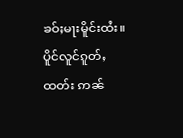ၶဝ်ႈမႃးမိူင်းထႆး။ ပိူင်လူင်ၵူတ်ႇထတ်း ဢၼ်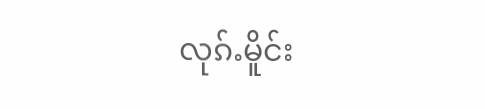လုၵ်ႉမိူင်း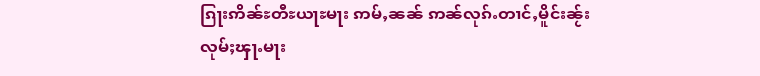ၵြႃးဢိၼ်ႊတီႊယႃႊမႃး ဢမ်ႇၼၼ် ဢၼ်လုၵ်ႉတၢင်ႇမိူင်းၼႂ်းလုမ်ႈၾႃႉမႃး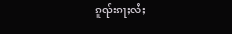ၵူၺ်းၵႃႈလႆႈ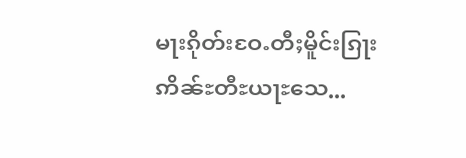မႃးၵိုတ်းဝႄႉတီႈမိူင်းၵြႃးဢိၼ်ႊတီႊယႃႊသေ...